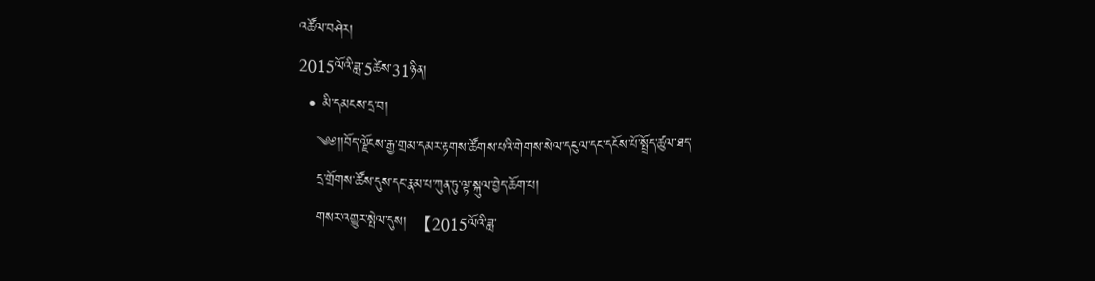འཚོལ་བཤེར།
2015ལོའི་ཟླ་5ཚེས་31ཉིན།
  • མི་དམངས་དྲ་བ།
    ༄༅།།བོད་ལྗོངས་རྒྱ་གྲམ་དམར་རྟགས་ཚོགས་པའི་གེགས་སེལ་དངུལ་དང་དངོས་པོ་སྤྲོད་ཚུལ་ཐད་
    དྲ་གྲོགས་ཚོས་དུས་དང་རྣམ་པ་ཀུན་ཏུ་ལྟ་སྐུལ་བྱེད་ཆོག་པ།
    གསར་འགྱུར་སྤེལ་དུས།  【2015ལོའི་ཟླ་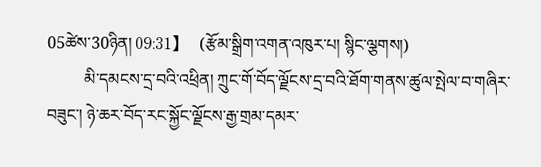05ཚེས་30ཉིན། 09:31】   (རྩོམ་སྒྲིག་འགན་འཁུར་པ། སྙིང་ལྕགས།)
         མི་དམངས་དྲ་བའི་འཕྲིན། ཀྲུང་གོ་བོད་ལྗོངས་དྲ་བའི་ཐོག་གནས་ཚུལ་སྤེལ་བ་གཞིར་བཟུང་། ཉེ་ཆར་བོད་རང་སྐྱོང་ལྗོངས་རྒྱ་གྲམ་དམར་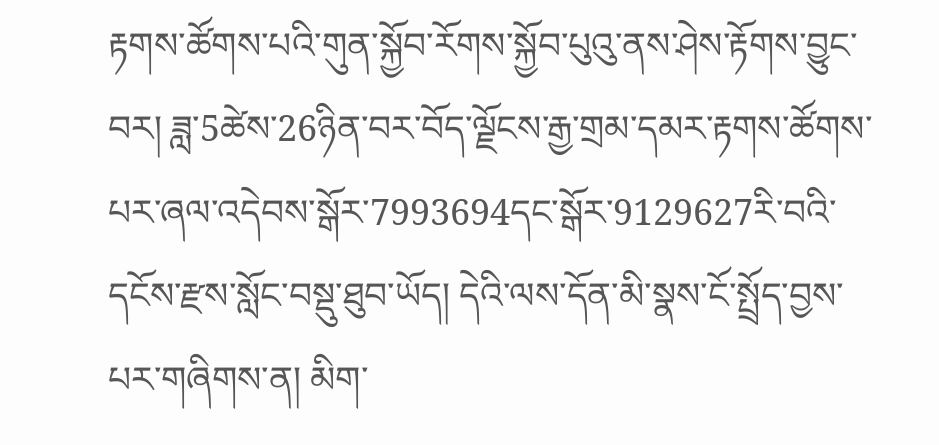རྟགས་ཚོགས་པའི་གུན་སྐྱོབ་རོགས་སྐྱོབ་པུའུ་ནས་ཤེས་རྟོགས་བྱུང་བར། ཟླ་5ཚེས་26ཉིན་བར་བོད་ལྗོངས་རྒྱ་གྲམ་དམར་རྟགས་ཚོགས་པར་ཞལ་འདེབས་སྒོར་7993694དང་སྒོར་9129627རི་བའི་དངོས་རྫས་སློང་བསྡུ་ཐུབ་ཡོད། དེའི་ལས་དོན་མི་སྣས་ངོ་སྤྲོད་བྱས་པར་གཞིགས་ན། མིག་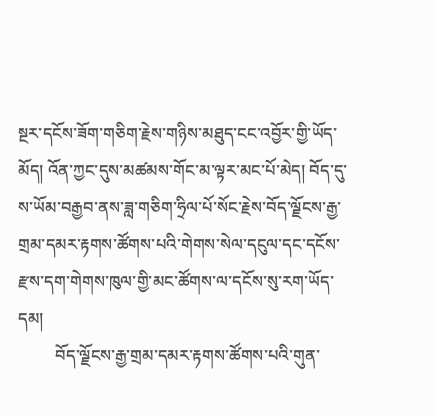སྔར་དངོས་ཟོག་གཅིག་རྗེས་གཉིས་མཐུད་ངང་འབྱོར་གྱི་ཡོད་མོད། འོན་ཀྱང་དུས་མཚམས་གོང་མ་ལྟར་མང་པོ་མེད། བོད་དུ་ས་ཡོམ་བརྒྱབ་ནས་ཟླ་གཅིག་ཧྲིལ་པོ་སོང་རྗེས་བོད་ལྗོངས་རྒྱ་གྲམ་དམར་རྟགས་ཚོགས་པའི་གེགས་སེལ་དངུལ་དང་དངོས་རྫས་དག་གེགས་ཁུལ་གྱི་མང་ཚོགས་ལ་དངོས་སུ་རག་ཡོད་དམ།
         བོད་ལྗོངས་རྒྱ་གྲམ་དམར་རྟགས་ཚོགས་པའི་གུན་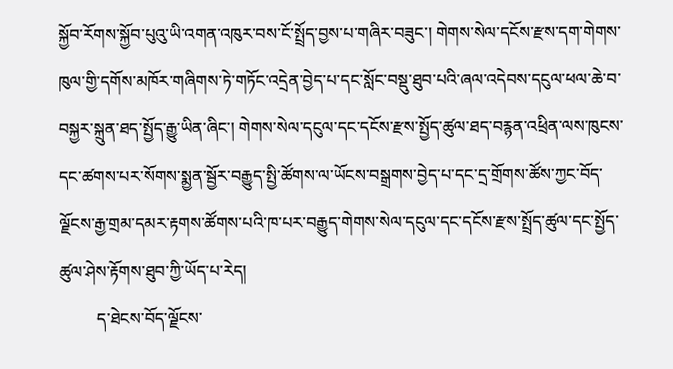སྐྱོབ་རོགས་སྐྱོབ་པུའུ་ཡི་འགན་འཁུར་བས་ངོ་སྤྲོད་བྱས་པ་གཞིར་བཟུང་། གེགས་སེལ་དངོས་རྫས་དག་གེགས་ཁུལ་གྱི་དགོས་མཁོར་གཞིགས་ཏེ་གཏོང་འདྲེན་བྱེད་པ་དང་སློང་བསྡུ་ཐུབ་པའི་ཞལ་འདེབས་དངུལ་ཕལ་ཆེ་བ་བསྐྱར་སྐྲུན་ཐད་སྤྱོད་རྒྱུ་ཡིན་ཞིང་། གེགས་སེལ་དངུལ་དང་དངོས་རྫས་སྤྱོད་ཚུལ་ཐད་བརྙན་འཕྲིན་ལས་ཁུངས་དང་ཚགས་པར་སོགས་སྨྱན་སྦྱོར་བརྒྱུད་སྤྱི་ཚོགས་ལ་ཡོངས་བསྒྲགས་བྱེད་པ་དང་དྲ་གྲོགས་ཚོས་ཀྱང་བོད་ལྗོངས་རྒྱ་གྲམ་དམར་རྟགས་ཚོགས་པའི་ཁ་པར་བརྒྱུད་གེགས་སེལ་དངུལ་དང་དངོས་རྫས་སྤྲོད་ཚུལ་དང་སྤྱོད་ཚུལ་ཤེས་རྟོགས་ཐུབ་ཀྱི་ཡོད་པ་རེད།
         ད་ཐེངས་བོད་ལྗོངས་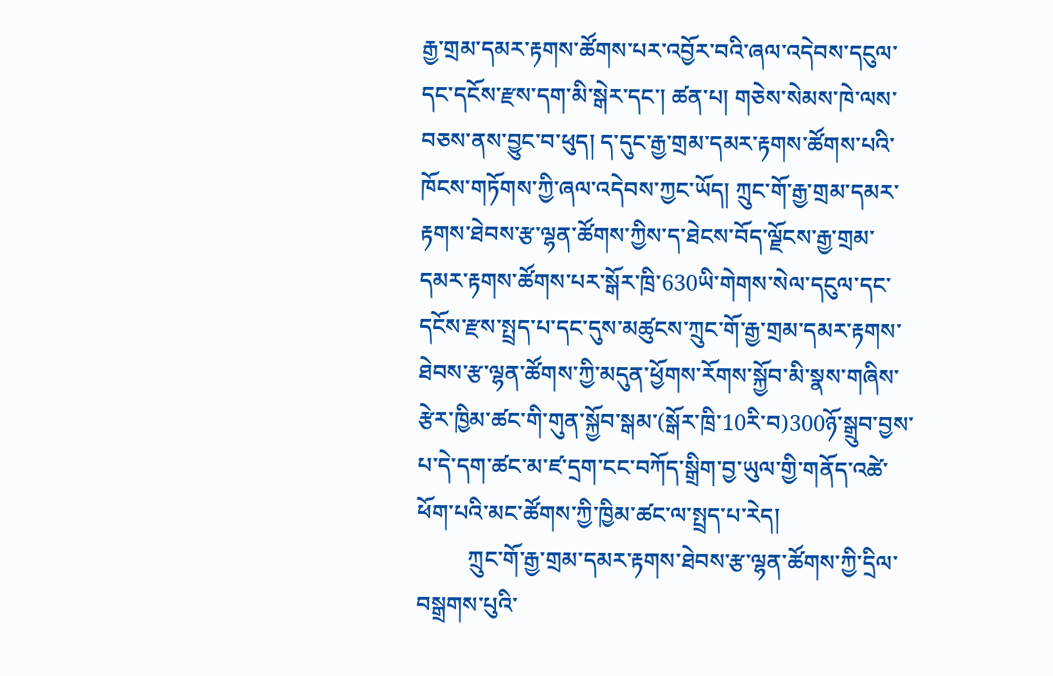རྒྱ་གྲམ་དམར་རྟགས་ཚོགས་པར་འབྱོར་བའི་ཞལ་འདེབས་དངུལ་དང་དངོས་རྫས་དག་མི་སྒེར་དང་། ཚན་པ། གཅེས་སེམས་ཁེ་ལས་བཅས་ནས་བྱུང་བ་ཕུད། ད་དུང་རྒྱ་གྲམ་དམར་རྟགས་ཚོགས་པའི་ཁོངས་གཏོགས་ཀྱི་ཞལ་འདེབས་ཀྱང་ཡོད། ཀྲུང་གོ་རྒྱ་གྲམ་དམར་རྟགས་ཐེབས་རྩ་ལྷན་ཚོགས་ཀྱིས་ད་ཐེངས་བོད་ལྗོངས་རྒྱ་གྲམ་དམར་རྟགས་ཚོགས་པར་སྒོར་ཁྲི་630ཡི་གེགས་སེལ་དངུལ་དང་དངོས་རྫས་སྤྲད་པ་དང་དུས་མཚུངས་ཀྲུང་གོ་རྒྱ་གྲམ་དམར་རྟགས་ཐེབས་རྩ་ལྷན་ཚོགས་ཀྱི་མདུན་ཕྱོགས་རོགས་སྐྱོབ་མི་སྣས་གཞིས་རྩེར་ཁྱིམ་ཚང་གི་གུན་སྐྱོབ་སྒམ་(སྒོར་ཁྲི་10རི་བ)300ཉོ་སྒྲུབ་བྱས་པ་དེ་དག་ཚང་མ་ཛ་དྲག་ངང་བཀོད་སྒྲིག་བྱ་ཡུལ་གྱི་གནོད་འཚེ་ཕོག་པའི་མང་ཚོགས་ཀྱི་ཁྱིམ་ཚང་ལ་སྤྲད་པ་རེད།
         ཀྲུང་གོ་རྒྱ་གྲམ་དམར་རྟགས་ཐེབས་རྩ་ལྷན་ཚོགས་ཀྱི་དྲིལ་བསྒྲགས་པུའི་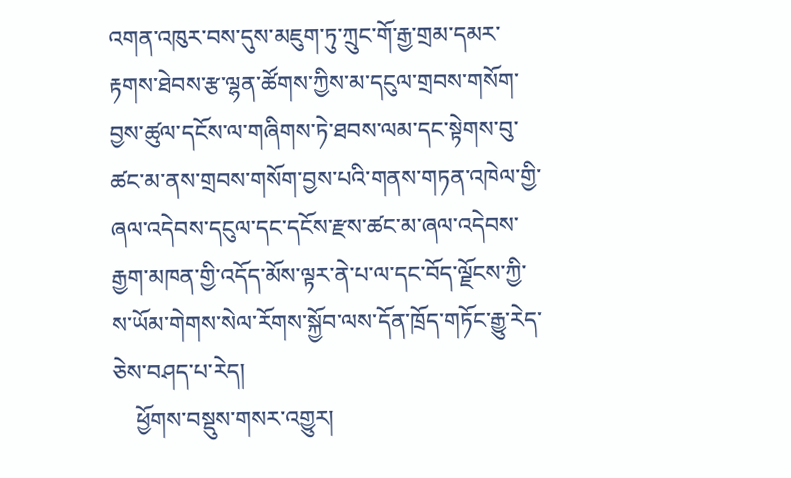འགན་འཁུར་བས་དུས་མཇུག་ཏུ་ཀྲུང་གོ་རྒྱ་གྲམ་དམར་རྟགས་ཐེབས་རྩ་ལྷན་ཚོགས་ཀྱིས་མ་དངུལ་གྲབས་གསོག་བྱས་ཚུལ་དངོས་ལ་གཞིགས་ཏེ་ཐབས་ལམ་དང་སྟེགས་བུ་ཚང་མ་ནས་གྲབས་གསོག་བྱས་པའི་གནས་གཏན་འཁེལ་གྱི་ཞལ་འདེབས་དངུལ་དང་དངོས་རྫས་ཚང་མ་ཞལ་འདེབས་རྒྱག་མཁན་གྱི་འདོད་མོས་ལྟར་ནེ་པ་ལ་དང་བོད་ལྗོངས་ཀྱི་ས་ཡོམ་གེགས་སེལ་རོགས་སྐྱོབ་ལས་དོན་ཁྲོད་གཏོང་རྒྱུ་རེད་ཅེས་བཤད་པ་རེད།
    ཕྱོགས་བསྡུས་གསར་འགྱུར།